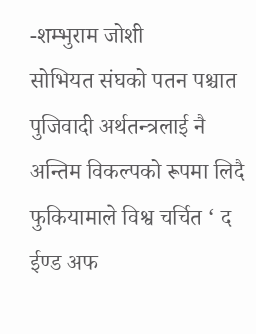-शम्भुराम जोशी
सोभियत संघको पतन पश्चात पुजिवादी अर्थतन्त्रलाई नै अन्तिम विकल्पको रूपमा लिदै फुकियामाले विश्व चर्चित ‘ द ईण्ड अफ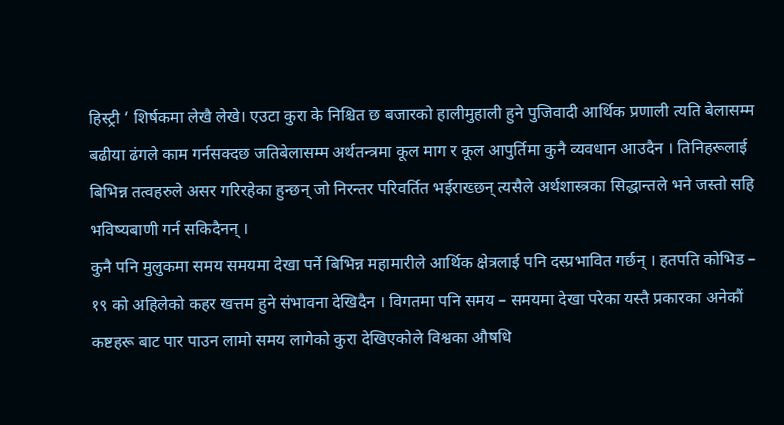हिस्ट्री ‘ शिर्षकमा लेखै लेखे। एउटा कुरा के निश्चित छ बजारको हालीमुहाली हुने पुजिवादी आर्थिक प्रणाली त्यति बेलासम्म बढीया ढंगले काम गर्नसक्दछ जतिबेलासम्म अर्थतन्त्रमा कूल माग र कूल आपुर्तिमा कुनै व्यवधान आउदैन । तिनिहरूलाई बिभिन्न तत्वहरुले असर गरिरहेका हुन्छन् जो निरन्तर परिवर्तित भईराख्छन् त्यसैले अर्थशास्त्रका सिद्धान्तले भने जस्तो सहि भविष्यबाणी गर्न सकिदैनन् ।
कुनै पनि मुलुकमा समय समयमा देखा पर्ने बिभिन्न महामारीले आर्थिक क्षेत्रलाई पनि दस्प्रभावित गर्छन् । हतपति कोभिड – १९ को अहिलेको कहर खत्तम हुने संभावना देखिदैन । विगतमा पनि समय – समयमा देखा परेका यस्तै प्रकारका अनेकौं कष्टहरू बाट पार पाउन लामो समय लागेको कुरा देखिएकोले विश्वका औषधि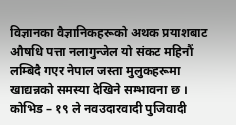विज्ञानका वैज्ञानिकहरूको अथक प्रयाशबाट औषधि पत्ता नलागुन्जेल यो संकट महिनौं लम्बिदै गएर नेपाल जस्ता मुलुकहरूमा खाद्यन्नको समस्या देखिने सम्भावना छ ।
कोभिड – १९ ले नवउदारवादी पुजिवादी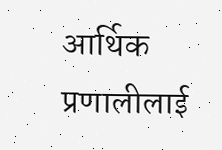आर्थिक प्रणालीलाई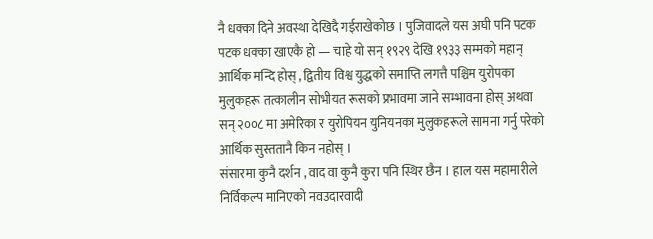नै धक्का दिने अवस्था देखिदै गईराखेकोछ । पुजिवादले यस अघी पनि पटक पटक धक्का खाएकै हो — चाहे यो सन् १९२९ देखि १९३३ सम्मको महान् आर्थिक मन्दि होस् , द्वितीय विश्व युद्धको समाप्ति लगत्तै पश्चिम युरोपका मुलुकहरू तत्कालीन सोभीयत रूसको प्रभावमा जाने सम्भावना होस् अथवा सन् २००८ मा अमेरिका र युरोपियन युनियनका मुलुकहरूले सामना गर्नु परेको आर्थिक सुस्ततानै किन नहोस् ।
संसारमा कुनै दर्शन , वाद वा कुनै कुरा पनि स्थिर छैन । हाल यस महामारीले निर्विकल्प मानिएको नवउदारवादी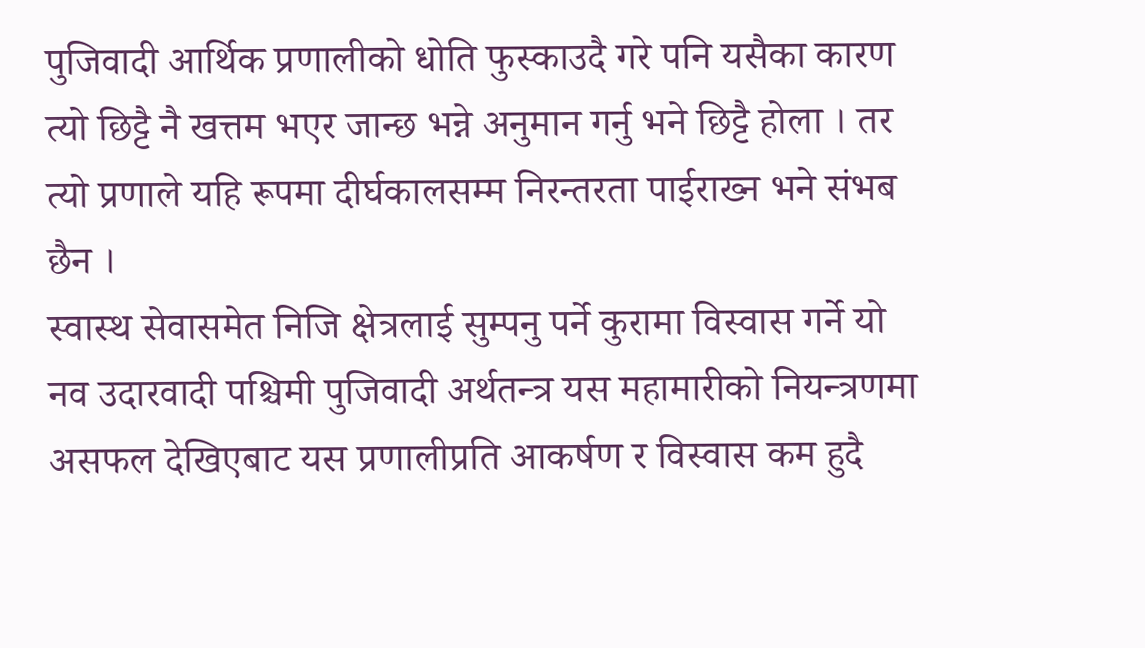पुजिवादी आर्थिक प्रणालीको धोति फुस्काउदै गरे पनि यसैका कारण त्यो छिट्टै नै खत्तम भएर जान्छ भन्ने अनुमान गर्नु भने छिट्टै होला । तर त्यो प्रणाले यहि रूपमा दीर्घकालसम्म निरन्तरता पाईराख्न भने संभब छैन ।
स्वास्थ सेवासमेत निजि क्षेत्रलाई सुम्पनु पर्ने कुरामा विस्वास गर्ने यो नव उदारवादी पश्चिमी पुजिवादी अर्थतन्त्र यस महामारीको नियन्त्रणमा असफल देखिएबाट यस प्रणालीप्रति आकर्षण र विस्वास कम हुदै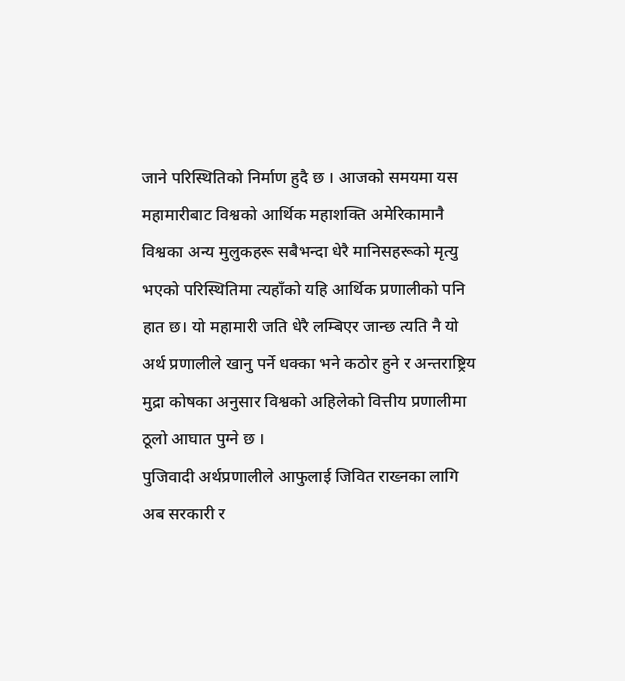जाने परिस्थितिको निर्माण हुदै छ । आजको समयमा यस महामारीबाट विश्वको आर्थिक महाशक्ति अमेरिकामानै विश्वका अन्य मुलुकहरू सबैभन्दा धेरै मानिसहरूको मृत्यु भएको परिस्थितिमा त्यहाँको यहि आर्थिक प्रणालीको पनि हात छ। यो महामारी जति धेरै लम्बिएर जान्छ त्यति नै यो अर्थ प्रणालीले खानु पर्ने धक्का भने कठोर हुने र अन्तराष्ट्रिय मुद्रा कोषका अनुसार विश्वको अहिलेको वित्तीय प्रणालीमा ठूलो आघात पुग्ने छ ।
पुजिवादी अर्थप्रणालीले आफुलाई जिवित राख्नका लागि अब सरकारी र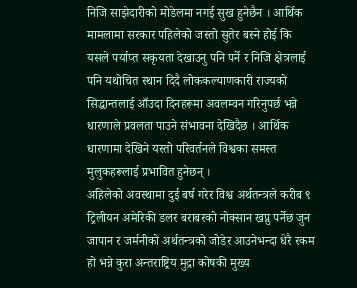निजि साझेदारीको मोडेलमा नगई सुख हुनेछैन । आर्थिक मामलामा सरकार पहिलेको जस्तो सुतेर बस्ने होई कि यसले पर्याप्त सकृयता देखाउनु पनि पर्ने र निजि क्षेत्रलाई पनि यथोचित स्थान दिदै लोककल्याणकारी राज्यको सिद्धान्तलाई आँउदा दिनहरूमा अवलम्वन गरिनुपर्छ भन्ने धारणाले प्रवलता पाउने संभावना देखिदैछ । आर्थिक धारणामा देखिने यस्तो परिवर्तनले विश्वका समस्त मुलुकहरूलाई प्रभावित हुनेछन् ।
अहिलेको अवस्थामा दुई बर्ष गरेर विश्व अर्थतन्त्रले करीब ९ ट्रिलीयन अमेरिकी डलर बराबरको नोक्सान खप्नु पर्नेछ जुन जापान र जर्मनीको अर्थतन्त्रको जोडेर आउनेभन्दा धेरै रकम हो भन्ने कुरा अन्तराष्ट्रिय मुद्रा कोषकी मुख्य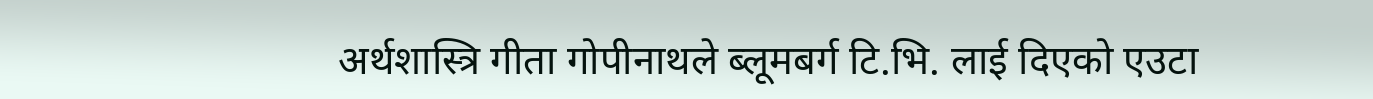अर्थशास्त्रि गीता गोपीनाथले ब्लूमबर्ग टि.भि. लाई दिएको एउटा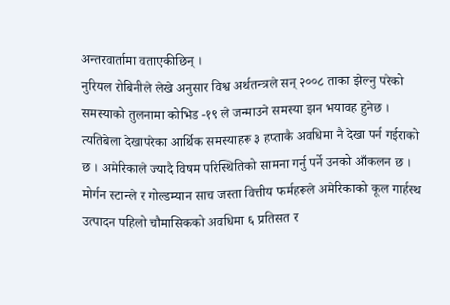अन्तरवार्तामा वताएकीछिन् ।
नुरियल रोबिनीले लेखे अनुसार विश्व अर्थतन्त्रले सन् २००८ ताका झेल्नु परेको समस्याको तुलनामा कोभिड -१९ ले जन्माउने समस्या झन भयावह हुनेछ । त्यतिबेला देखापरेका आर्थिक समस्याहरू ३ हप्ताकै अवधिमा नै देखा पर्न गईराको छ । अमेरिकाले ज्यादै विषम परिस्थितिको सामना गर्नु पर्ने उनको आँकलन छ ।
मोर्गन स्टान्ले र गोल्डम्यान साच जस्ता वित्तीय फर्महरूले अमेरिकाको कूल गार्हस्थ उत्पादन पहिलो चौमासिकको अवधिमा ६ प्रतिसत र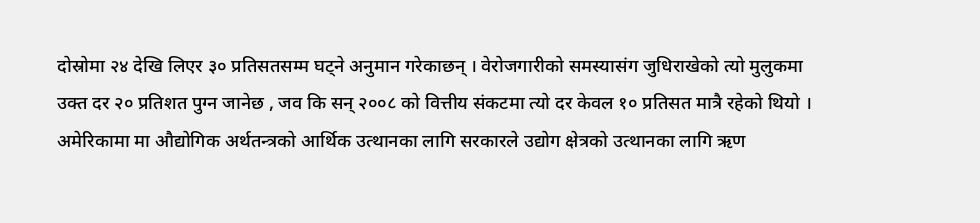दोस्रोमा २४ देखि लिएर ३० प्रतिसतसम्म घट्ने अनुमान गरेकाछन् । वेरोजगारीको समस्यासंग जुधिराखेको त्यो मुलुकमा उक्त दर २० प्रतिशत पुग्न जानेछ , जव कि सन् २००८ को वित्तीय संकटमा त्यो दर केवल १० प्रतिसत मात्रै रहेको थियो । अमेरिकामा मा औद्योगिक अर्थतन्त्रको आर्थिक उत्थानका लागि सरकारले उद्योग क्षेत्रको उत्थानका लागि ऋण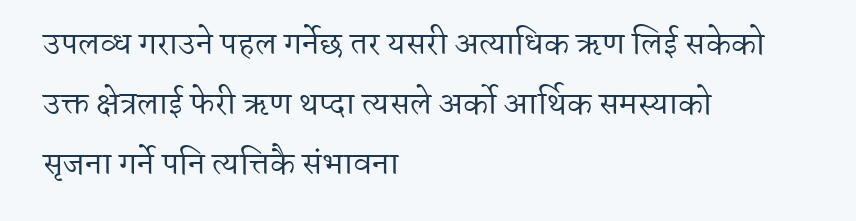उपलव्ध गराउने पहल गर्नेछ तर यसरी अत्याधिक ऋण लिई सकेको उक्त क्षेत्रलाई फेरी ऋण थप्दा त्यसले अर्को आर्थिक समस्याको सृजना गर्ने पनि त्यत्तिकै संभावना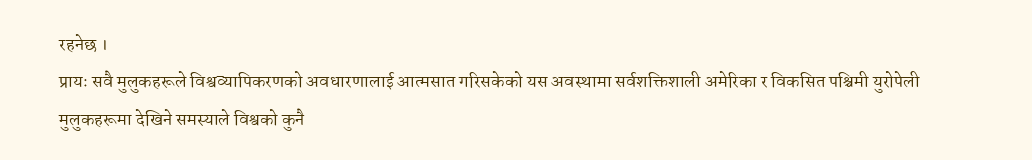रहनेछ ।
प्रायः सवै मुलुकहरूले विश्वव्यापिकरणको अवधारणालाई आत्मसात गरिसकेको यस अवस्थामा सर्वशक्तिशाली अमेरिका र विकसित पश्चिमी युरोपेली मुलुकहरूमा देखिने समस्याले विश्वको कुनै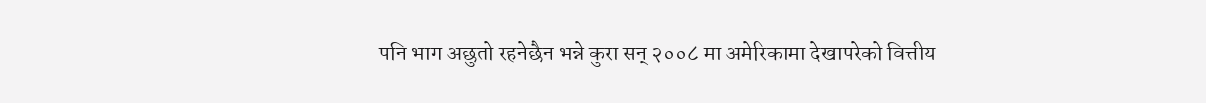पनि भाग अछुतो रहनेछैन भन्ने कुरा सन् २००८ मा अमेरिकामा देखापरेको वित्तीय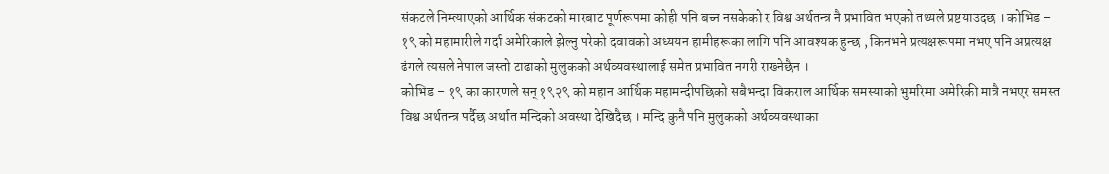संकटले निम्त्याएको आर्थिक संकटको मारबाट पूर्णरूपमा कोही पनि बच्न नसकेको र विश्व अर्थतन्त्र नै प्रभावित भएको तथ्यले प्रष्टयाउदछ । कोभिड – १९ को महामारीले गर्दा अमेरिकाले झेल्नु परेको दवावको अध्ययन हामीहरूका लागि पनि आवश्यक हुन्छ , किनभने प्रत्यक्षरूपमा नभए पनि अप्रत्यक्ष ढंगले त्यसले नेपाल जस्तो टाढाको मुलुकको अर्थव्यवस्थालाई समेत प्रभावित नगरी राख्नेछैन ।
कोभिड – १९ का कारणले सन् १९२९ को महान आर्थिक महामन्दीपछिको सबैभन्दा विकराल आर्थिक समस्याको भुमरिमा अमेरिकी मात्रै नभएर समस्त विश्व अर्थतन्त्र पर्दैछ अर्थात मन्दिको अवस्था देखिदैछ । मन्दि कुनै पनि मुलुकको अर्थव्यवस्थाका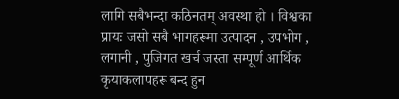लागि सबैभन्दा कठिनतम् अवस्था हो । विश्वका प्रायः जसो सबै भागहरूमा उत्पादन , उपभोग , लगानी , पुजिगत खर्च जस्ता सम्पूर्ण आर्थिक कृयाकलापहरू बन्द हुन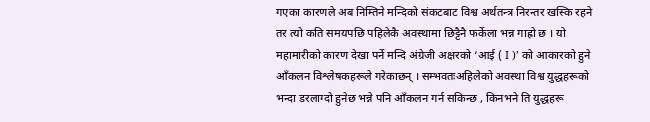गएका कारणले अब निम्तिने मन्दिको संकटबाट विश्व अर्थतन्त्र निरन्तर खस्कि रहने तर त्यो कति समयपछि पहिलेकै अवस्थामा छिट्टैनै फर्केला भन्न गाह्रो छ । यो महामारीको कारण देखा पर्ने मन्दि अंग्रेजी अक्षरको ‘आई ( I )’ को आकारको हुने आँकलन विश्लेषकहरूले गरेकाछन् । सम्भवतःअहिलेको अवस्था विश्व युद्धहरूको भन्दा डरलाग्दो हुनेछ भन्ने पनि आँकलन गर्न सकिन्छ , किनभने ति युद्धहरू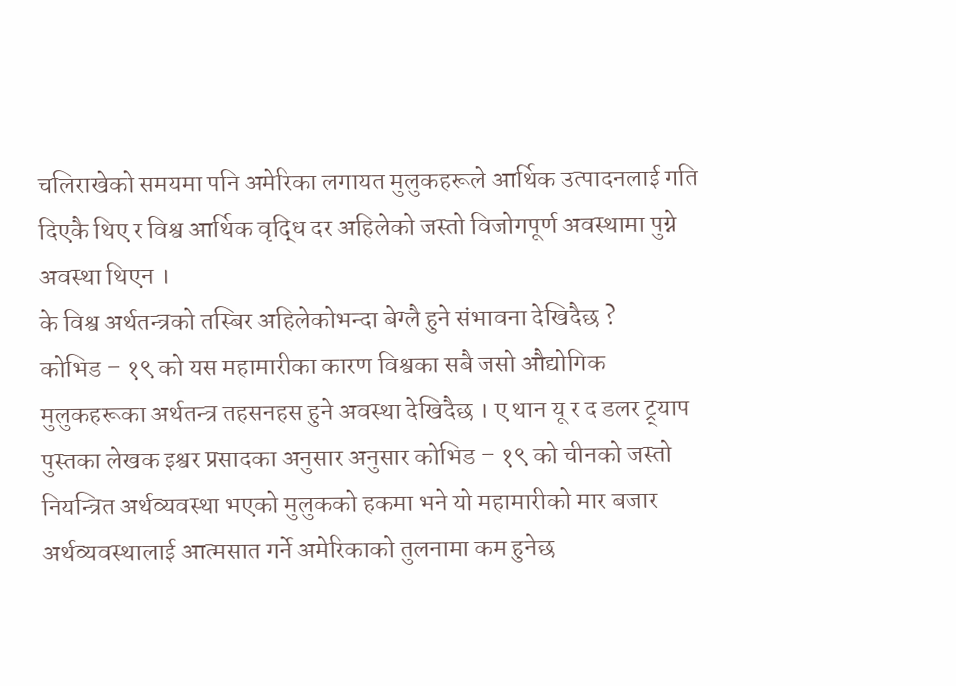चलिराखेको समयमा पनि अमेरिका लगायत मुलुकहरूले आर्थिक उत्पादनलाई गति दिएकै थिए र विश्व आर्थिक वृद्धि दर अहिलेको जस्तो विजोगपूर्ण अवस्थामा पुग्ने अवस्था थिएन ।
के विश्व अर्थतन्त्रको तस्बिर अहिलेकोभन्दा बेग्लै हुने संभावना देखिदैछ ?
कोभिड – १९ को यस महामारीका कारण विश्वका सबै जसो औद्योगिक मुलुकहरूका अर्थतन्त्र तहसनहस हुने अवस्था देखिदैछ । ए थान यू र द डलर ट्र्याप पुस्तका लेखक इश्वर प्रसादका अनुसार अनुसार कोभिड – १९ को चीनको जस्तो नियन्त्रित अर्थव्यवस्था भएको मुलुकको हकमा भने यो महामारीको मार बजार अर्थव्यवस्थालाई आत्मसात गर्ने अमेरिकाको तुलनामा कम हुनेछ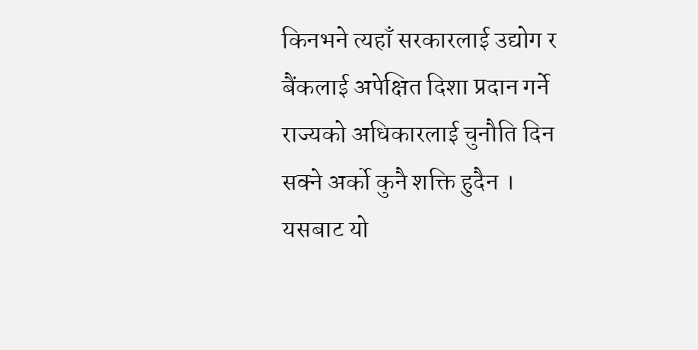किनभने त्यहाँ सरकारलाई उद्योग र बैंकलाई अपेक्षित दिशा प्रदान गर्ने राज्यको अधिकारलाई चुनौति दिन सक्ने अर्को कुनै शक्ति हुदैन । यसबाट यो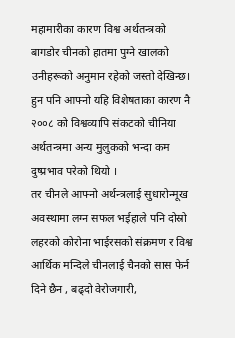महामारीका कारण विश्व अर्थतन्त्रको बागडोर चीनको हातमा पुग्ने खालको उनीहरूको अनुमान रहेको जस्तो देखिन्छ। हुन पनि आफ्नो यहि विशेषताका कारण नै २००८ को विश्वव्यापि संकटको चीनिया अर्थतन्त्रमा अन्य मुलुकको भन्दा कम दुष्प्रभाव परेको थियो ।
तर चीनले आफ्नो अर्थन्त्रलाई सुधारोन्मूख अवस्थामा लग्न सफल भईहाले पनि दोस्रो लहरको कोरोना भाईरसको संक्रमण र विश्व आर्थिक मन्दिले चीनलाई चैनको सास फेर्न दिने छैन , बढ्दो वेरोजगारी,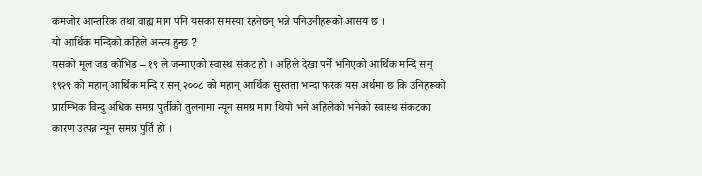कमजोर आन्तरिक तथा वाह्य माग पनि यसका समस्या रहनेछन् भन्ने पनिउनीहरूको आसय छ ।
यो आर्थिक मन्दिको कहिले अन्त्य हुन्छ ?
यसको मूल जड कोभिड – १९ ले जन्माएको स्वास्थ संकट हो । अहिले देखा पर्ने भनिएको आर्थिक मन्दि सन् १९२९ को महान् आर्थिक मन्दि र सन् २००८ को महान् आर्थिक सुस्तता भन्दा फरक यस अर्थमा छ कि उनिहरूको प्रारम्भिक विन्दु अधिक समग्र पुर्तीको तुलनामा न्यून समग्र माग थियो भने अहिलेको भनेको स्वास्थ संकटका कारण उत्पन्न न्यून समग्र पुर्ति हो ।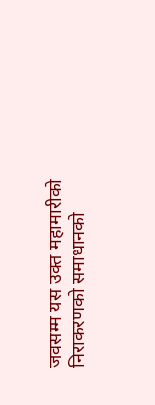जवसम्म यस उक्त महामारीको निराकरणको समाधानको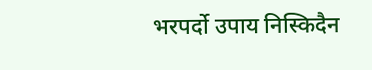भरपर्दो उपाय निस्किदैन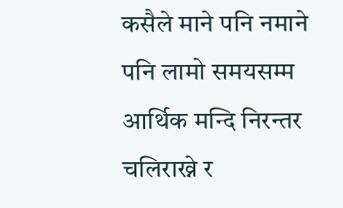कसैले माने पनि नमाने पनि लामो समयसम्म आर्थिक मन्दि निरन्तर चलिराख्ने र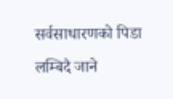सर्वसाधारणको पिडा लम्बिदै जाने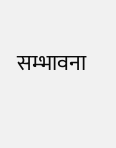सम्भावना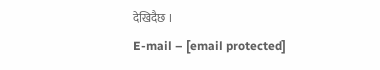देखिदैछ ।
E-mail – [email protected]